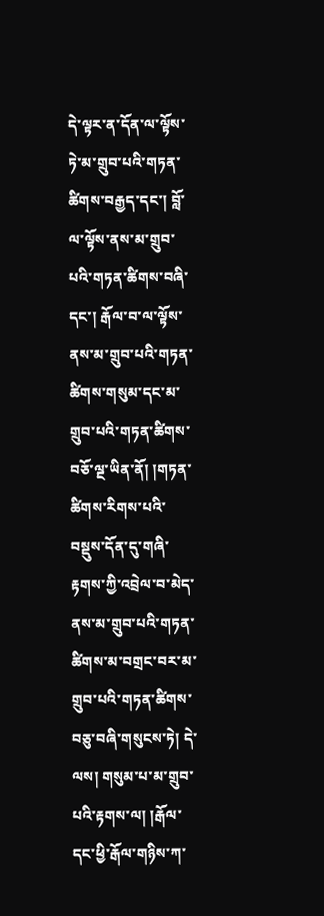དེ་ལྟར་ན་དོན་ལ་ལྟོས་ཏེ་མ་གྲུབ་པའི་གཏན་ཚིགས་བརྒྱད་དང་། བློ་ལ་ལྟོས་ནས་མ་གྲུབ་པའི་གཏན་ཚིགས་བཞི་དང་། རྒོལ་བ་ལ་ལྟོས་ནས་མ་གྲུབ་པའི་གཏན་ཚིགས་གསུམ་དང་མ་གྲུབ་པའི་གཏན་ཚིགས་བཅོ་ལྔ་ཡིན་ནོ། །གཏན་ཚིགས་རིགས་པའི་བསྡུས་དོན་དུ་གཞི་རྟགས་ཀྱི་འབྲེལ་བ་མེད་ནས་མ་གྲུབ་པའི་གཏན་ཚིགས་མ་བགྲང་བར་མ་གྲུབ་པའི་གཏན་ཚིགས་བཅུ་བཞི་གསུངས་ཏེ། དེ་ལས། གསུམ་པ་མ་གྲུབ་པའི་རྟགས་ལ། །རྒོལ་དང་ཕྱི་རྒོལ་གཉིས་ཀ་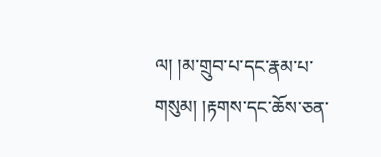ལ། །མ་གྲུབ་པ་དང་རྣམ་པ་གསུམ། །རྟགས་དང་ཆོས་ཅན་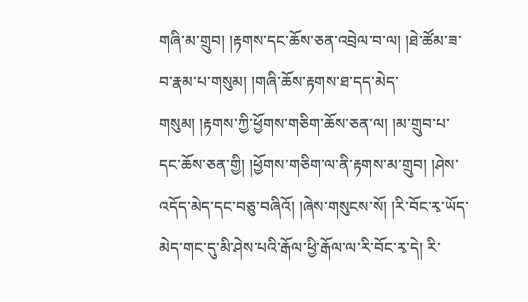གཞི་མ་གྲུབ། །རྟགས་དང་ཆོས་ཅན་འབྲེལ་བ་ལ། །ཐེ་ཚོམ་ཟ་བ་རྣམ་པ་གསུམ། །གཞི་ཆོས་རྟགས་ཐ་དད་མེད་གསུམ། །རྟགས་ཀྱི་ཕྱོགས་གཅིག་ཆོས་ཅན་ལ། །མ་གྲུབ་པ་དང་ཆོས་ཅན་གྱི། །ཕྱོགས་གཅིག་ལ་ནི་རྟགས་མ་གྲུབ། །ཤེས་འདོད་མེད་དང་བཅུ་བཞིའོ། །ཞེས་གསུངས་སོ། །རི་བོང་རྭ་ཡོད་མེད་གང་དུ་མི་ཤེས་པའི་རྒོལ་ཕྱི་རྒོལ་ལ་རི་བོང་རྭ་དེ། རི་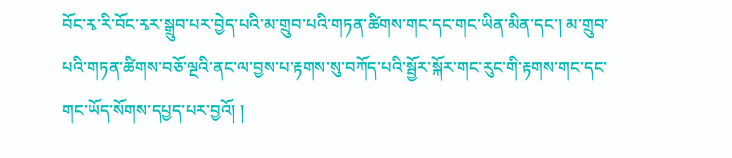བོང་རྭ་རི་བོང་རྭར་སྒྲུབ་པར་བྱེད་པའི་མ་གྲུབ་པའི་གཏན་ཚིགས་གང་དང་གང་ཡིན་མིན་དང་། མ་གྲུབ་པའི་གཏན་ཚིགས་བཅོ་ལྔའི་ནང་ལ་བྱས་པ་རྟགས་སུ་བཀོད་པའི་སྦྱོར་སྐོར་གང་རུང་གི་རྟགས་གང་དང་གང་ཡོད་སོགས་དཔྱད་པར་བྱའོ། །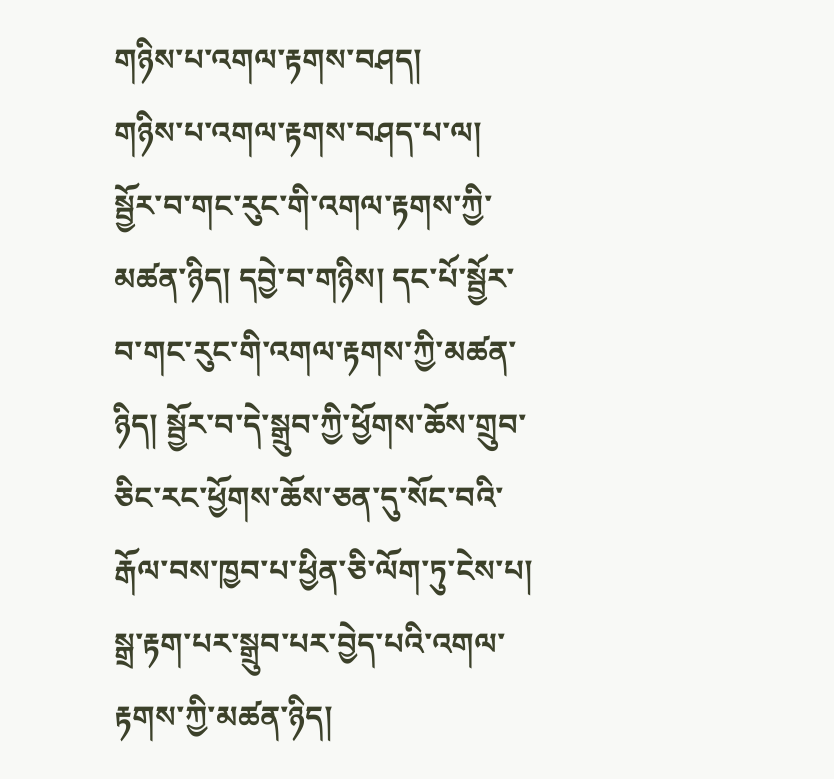གཉིས་པ་འགལ་རྟགས་བཤད།
གཉིས་པ་འགལ་རྟགས་བཤད་པ་ལ།
སྦྱོར་བ་གང་རུང་གི་འགལ་རྟགས་ཀྱི་མཚན་ཉིད། དབྱེ་བ་གཉིས། དང་པོ་སྦྱོར་བ་གང་རུང་གི་འགལ་རྟགས་ཀྱི་མཚན་ཉིད། སྦྱོར་བ་དེ་སྒྲུབ་ཀྱི་ཕྱོགས་ཆོས་གྲུབ་ཅིང་རང་ཕྱོགས་ཆོས་ཅན་དུ་སོང་བའི་རྒོལ་བས་ཁྱབ་པ་ཕྱིན་ཅི་ལོག་ཏུ་ངེས་པ། སྒྲ་རྟག་པར་སྒྲུབ་པར་བྱེད་པའི་འགལ་རྟགས་ཀྱི་མཚན་ཉིད།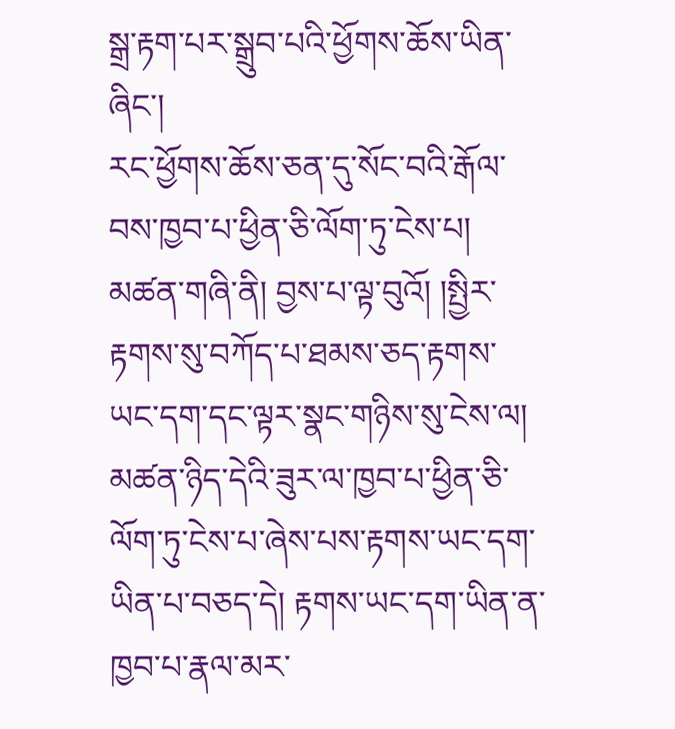སྒྲ་རྟག་པར་སྒྲུབ་པའི་ཕྱོགས་ཆོས་ཡིན་ཞིང་།
རང་ཕྱོགས་ཆོས་ཅན་དུ་སོང་བའི་རྒོལ་བས་ཁྱབ་པ་ཕྱིན་ཅི་ལོག་ཏུ་ངེས་པ། མཚན་གཞི་ནི། བྱས་པ་ལྟ་བུའོ། །སྤྱིར་རྟགས་སུ་བཀོད་པ་ཐམས་ཅད་རྟགས་ཡང་དག་དང་ལྟར་སྣང་གཉིས་སུ་ངེས་ལ། མཚན་ཉིད་དེའི་ཟུར་ལ་ཁྱབ་པ་ཕྱིན་ཅི་ལོག་ཏུ་ངེས་པ་ཞེས་པས་རྟགས་ཡང་དག་ཡིན་པ་བཅད་དེ། རྟགས་ཡང་དག་ཡིན་ན་ཁྱབ་པ་རྣལ་མར་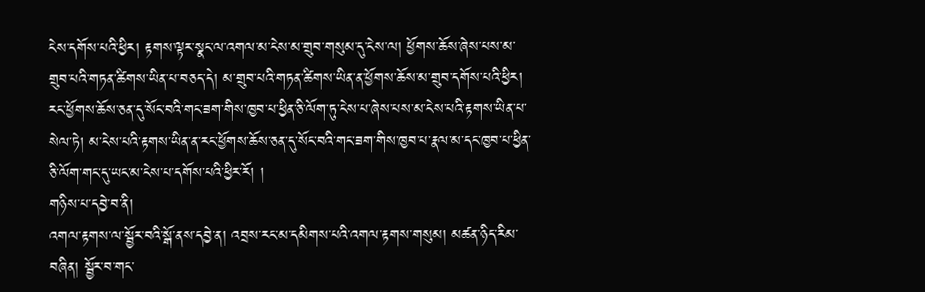ངེས་དགོས་པའི་ཕྱིར། རྟགས་ལྟར་སྣང་ལ་འགལ་མ་ངེས་མ་གྲུབ་གསུམ་དུ་ངེས་ལ། ཕྱོགས་ཆོས་ཞེས་པས་མ་གྲུབ་པའི་གཏན་ཚིགས་ཡིན་པ་བཅད་དེ། མ་གྲུབ་པའི་གཏན་ཚིགས་ཡིན་ན་ཕྱོགས་ཆོས་མ་གྲུབ་དགོས་པའི་ཕྱིར། རང་ཕྱོགས་ཆོས་ཅན་དུ་སོང་བའི་གང་ཟག་གིས་ཁྱབ་པ་ཕྱིན་ཅི་ལོག་ཏུ་ངེས་པ་ཞེས་པས་མ་ངེས་པའི་རྟགས་ཡིན་པ་སེལ་ཏེ། མ་ངེས་པའི་རྟགས་ཡིན་ན་རང་ཕྱོགས་ཆོས་ཅན་དུ་སོང་བའི་གང་ཟག་གིས་ཁྱབ་པ་རྣལ་མ་དང་ཁྱབ་པ་ཕྱིན་ཅི་ལོག་གང་དུ་ཡང་མ་ངེས་པ་དགོས་པའི་ཕྱིར་རོ། །
གཉིས་པ་དབྱེ་བ་ནི།
འགལ་རྟགས་ལ་སྦྱོར་བའི་སྒོ་ནས་དབྱེ་ན། འབྲས་རང་མ་དམིགས་པའི་འགལ་རྟགས་གསུམ། མཚན་ཉིད་རིམ་བཞིན། སྦྱོར་བ་གང་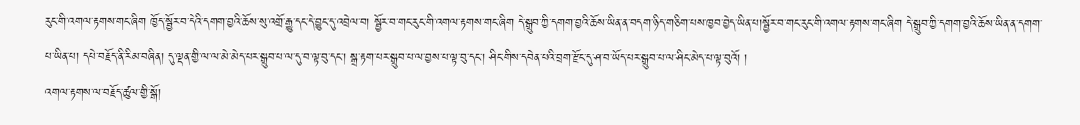རུང་གི་འགལ་རྟགས་གང་ཞིག ཁྱོད་སྦྱོར་བ་དེའི་དགག་བྱའི་ཆོས་སུ་འགྲོ་རྒྱུ་དང་དེ་བྱུང་དུ་འབྲེལ་བ། སྦྱོར་བ་གང་རུང་གི་འགལ་རྟགས་གང་ཞིག དེ་སྒྲུབ་ཀྱི་དགག་བྱའི་ཆོས་ཡིན་ན་བདག་ཉིད་གཅིག་པས་ཁྱབ་བྱེད་ཡིན་པ།སྦྱོར་བ་གང་རུང་གི་འགལ་རྟགས་གང་ཞིག དེ་སྒྲུབ་ཀྱི་དགག་བྱའི་ཆོས་ཡིན་ན་དགག་པ་ཡིན་པ། དཔེ་བརྗོད་ནི་རིམ་བཞིན། དུ་ལྡན་གྱི་ལ་ལ་མེ་མེད་པར་སྒྲུབ་པ་ལ་དུ་བ་ལྟ་བུ་དང་། སྒྲ་རྟག་པར་སྒྲུབ་པ་ལ་བྱས་པ་ལྟ་བུ་དང་། ཤིང་གིས་དབེན་པའི་བྲག་རྫོང་དུ་ཤ་བ་ཡོད་པར་སྒྲུབ་པ་ལ་ཤིང་མེད་པ་ལྟ་བུའོ། །
འགལ་རྟགས་ལ་བརྗོད་ཚུལ་གྱི་སྒོ།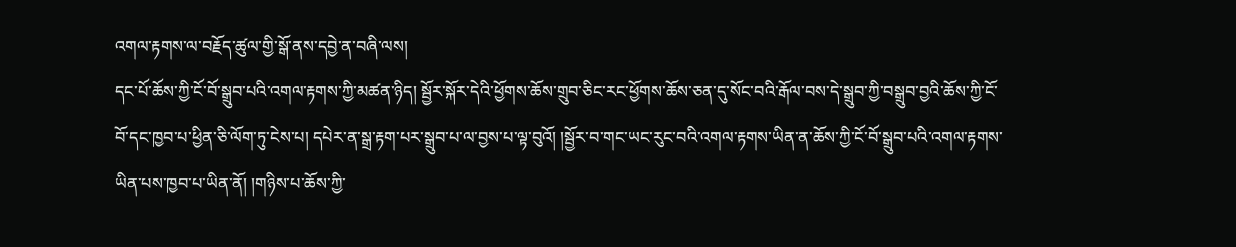འགལ་རྟགས་ལ་བརྗོད་ཚུལ་གྱི་སྒོ་ནས་དབྱེ་ན་བཞི་ལས།
དང་པོ་ཆོས་ཀྱི་ངོ་བོ་སྒྲུབ་པའི་འགལ་རྟགས་ཀྱི་མཚན་ཉིད། སྦྱོར་སྐོར་དེའི་ཕྱོགས་ཆོས་གྲུབ་ཅིང་རང་ཕྱོགས་ཆོས་ཅན་དུ་སོང་བའི་རྒོལ་བས་དེ་སྒྲུབ་ཀྱི་བསྒྲུབ་བྱའི་ཆོས་ཀྱི་ངོ་བོ་དང་ཁྱབ་པ་ཕྱིན་ཅི་ལོག་ཏུ་ངེས་པ། དཔེར་ན་སྒྲ་རྟག་པར་སྒྲུབ་པ་ལ་བྱས་པ་ལྟ་བུའོ། །སྦྱོར་བ་གང་ཡང་རུང་བའི་འགལ་རྟགས་ཡིན་ན་ཆོས་ཀྱི་ངོ་བོ་སྒྲུབ་པའི་འགལ་རྟགས་ཡིན་པས་ཁྱབ་པ་ཡིན་ནོ། །གཉིས་པ་ཆོས་ཀྱི་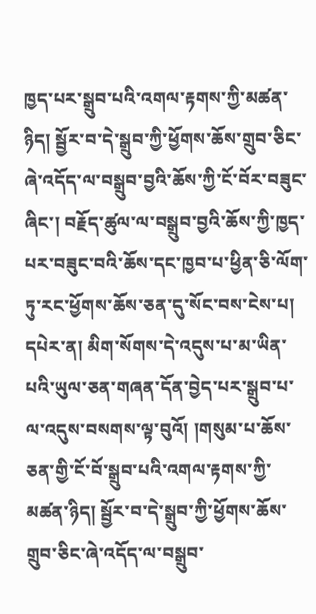ཁྱད་པར་སྒྲུབ་པའི་འགལ་རྟགས་ཀྱི་མཚན་ཉིད། སྦྱོར་བ་དེ་སྒྲུབ་ཀྱི་ཕྱོགས་ཆོས་གྲུབ་ཅིང་ཞེ་འདོད་ལ་བསྒྲུབ་བྱའི་ཆོས་ཀྱི་ངོ་བོར་བཟུང་ཞིང་། བརྗོད་ཚུལ་ལ་བསྒྲུབ་བྱའི་ཆོས་ཀྱི་ཁྱད་པར་བཟུང་བའི་ཆོས་དང་ཁྱབ་པ་ཕྱིན་ཅི་ལོག་ཏུ་རང་ཕྱོགས་ཆོས་ཅན་དུ་སོང་བས་ངེས་པ། དཔེར་ན། མིག་སོགས་དེ་འདུས་པ་མ་ཡིན་པའི་ཡུལ་ཅན་གཞན་དོན་བྱེད་པར་སྒྲུབ་པ་ལ་འདུས་བསགས་ལྟ་བུའོ། །གསུམ་པ་ཆོས་ཅན་གྱི་ངོ་བོ་སྒྲུབ་པའི་འགལ་རྟགས་ཀྱི་མཚན་ཉིད། སྦྱོར་བ་དེ་སྒྲུབ་ཀྱི་ཕྱོགས་ཆོས་གྲུབ་ཅིང་ཞེ་འདོད་ལ་བསྒྲུབ་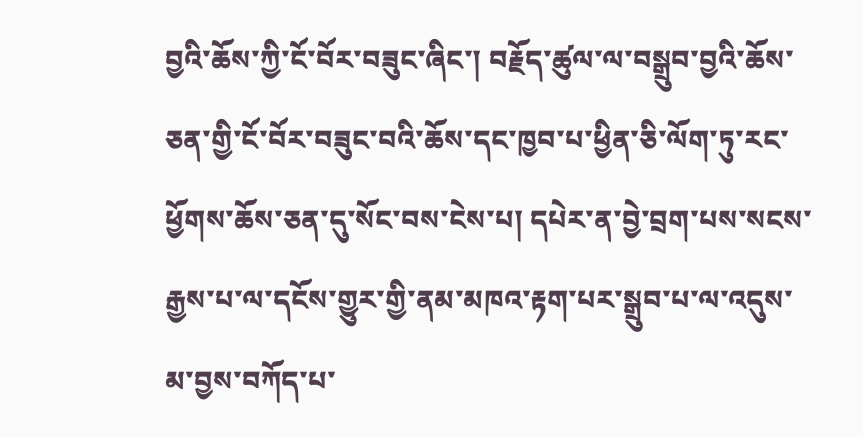བྱའི་ཆོས་ཀྱི་ངོ་བོར་བཟུང་ཞིང་། བརྗོད་ཚུལ་ལ་བསྒྲུབ་བྱའི་ཆོས་ཅན་གྱི་ངོ་བོར་བཟུང་བའི་ཆོས་དང་ཁྱབ་པ་ཕྱིན་ཅི་ལོག་ཏུ་རང་ཕྱོགས་ཆོས་ཅན་དུ་སོང་བས་ངེས་པ། དཔེར་ན་བྱེ་བྲག་པས་སངས་རྒྱས་པ་ལ་དངོས་གྱུར་གྱི་ནམ་མཁའ་རྟག་པར་སྒྲུབ་པ་ལ་འདུས་མ་བྱས་བཀོད་པ་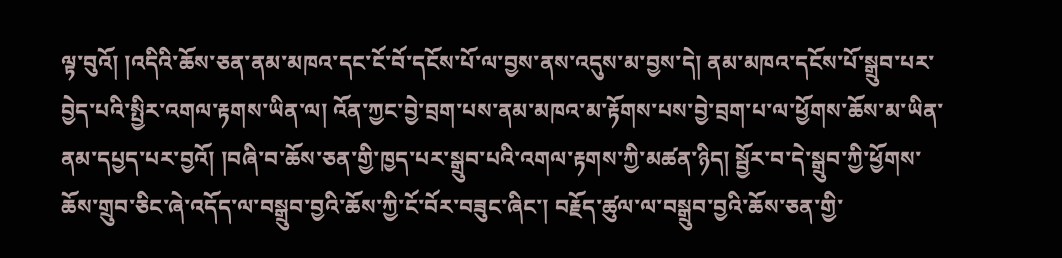ལྟ་བུའོ། །འདིའི་ཆོས་ཅན་ནམ་མཁའ་དང་ངོ་བོ་དངོས་པོ་ལ་བྱས་ནས་འདུས་མ་བྱས་དེ། ནམ་མཁའ་དངོས་པོ་སྒྲུབ་པར་བྱེད་པའི་སྤྱིར་འགལ་རྟགས་ཡིན་ལ། འོན་ཀྱང་བྱེ་བྲག་པས་ནམ་མཁའ་མ་རྟོགས་པས་བྱེ་བྲག་པ་ལ་ཕྱོགས་ཆོས་མ་ཡིན་ནམ་དཔྱད་པར་བྱའོ། །བཞི་བ་ཆོས་ཅན་གྱི་ཁྱད་པར་སྒྲུབ་པའི་འགལ་རྟགས་ཀྱི་མཚན་ཉིད། སྦྱོར་བ་དེ་སྒྲུབ་ཀྱི་ཕྱོགས་ཆོས་གྲུབ་ཅིང་ཞེ་འདོད་ལ་བསྒྲུབ་བྱའི་ཆོས་ཀྱི་ངོ་བོར་བཟུང་ཞིང་། བརྗོད་ཚུལ་ལ་བསྒྲུབ་བྱའི་ཆོས་ཅན་གྱི་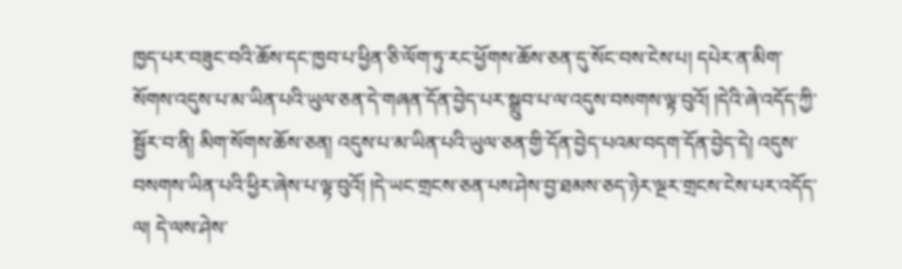ཁྱད་པར་བཟུང་བའི་ཆོས་དང་ཁྱབ་པ་ཕྱིན་ཅི་ལོག་ཏུ་རང་ཕྱོགས་ཆོས་ཅན་དུ་སོང་བས་ངེས་པ། དཔེར་ན་མིག་སོགས་འདུས་པ་མ་ཡིན་པའི་ཡུལ་ཅན་དེ་གཞན་དོན་བྱེད་པར་སྒྲུབ་པ་ལ་འདུས་བསགས་ལྟ་བུའོ། །དེའི་ཞེ་འདོད་ཀྱི་སྦྱོར་བ་ནི། མིག་སོགས་ཆོས་ཅན། འདུས་པ་མ་ཡིན་པའི་ཡུལ་ཅན་གྱི་དོན་བྱེད་པའམ་བདག་དོན་བྱེད་དེ། འདུས་བསགས་ཡིན་པའི་ཕྱིར་ཞེས་པ་ལྟ་བུའོ། །དེ་ཡང་གྲངས་ཅན་པས་ཤེས་བྱ་ཐམས་ཅད་ཉེར་ལྔར་གྲངས་ངེས་པར་འདོད་ལ། དེ་ལས་ཤེས་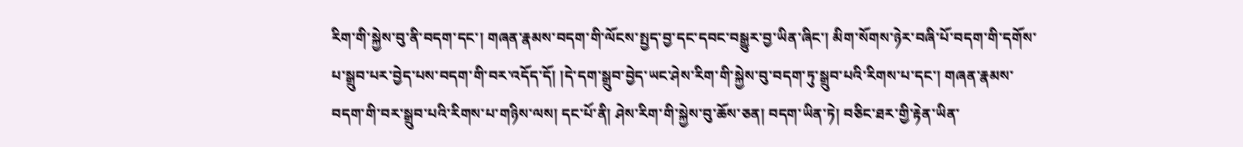རིག་གི་སྐྱེས་བུ་ནི་བདག་དང་། གཞན་རྣམས་བདག་གི་ལོངས་སྤྱད་བྱ་དང་དབང་བསྒྱུར་བྱ་ཡིན་ཞིང་། མིག་སོགས་ཉེར་བཞི་པོ་བདག་གི་དགོས་པ་སྒྲུབ་པར་བྱེད་པས་བདག་གི་བར་འདོད་དོ། །དེ་དག་སྒྲུབ་བྱེད་ཡང་ཤེས་རིག་གི་སྐྱེས་བུ་བདག་ཏུ་སྒྲུབ་པའི་རིགས་པ་དང་། གཞན་རྣམས་བདག་གི་བར་སྒྲུབ་པའི་རིགས་པ་གཉིས་ལས། དང་པོ་ནི། ཤེས་རིག་གི་སྐྱེས་བུ་ཆོས་ཅན། བདག་ཡིན་ཏེ། བཅིང་ཐར་གྱི་རྟེན་ཡིན་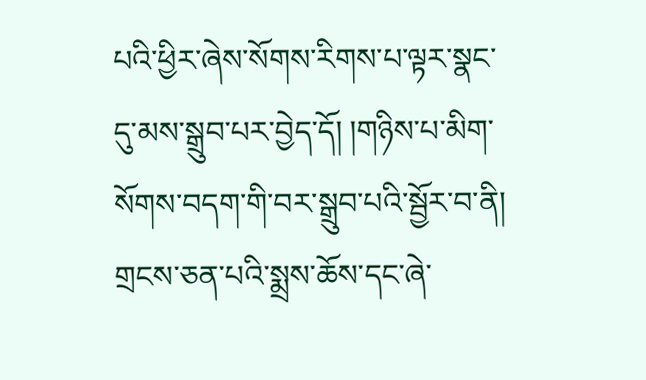པའི་ཕྱིར་ཞེས་སོགས་རིགས་པ་ལྟར་སྣང་དུ་མས་སྒྲུབ་པར་བྱེད་དོ། །གཉིས་པ་མིག་སོགས་བདག་གི་བར་སྒྲུབ་པའི་སྦྱོར་བ་ནི། གྲངས་ཅན་པའི་སྨྲས་ཆོས་དང་ཞེ་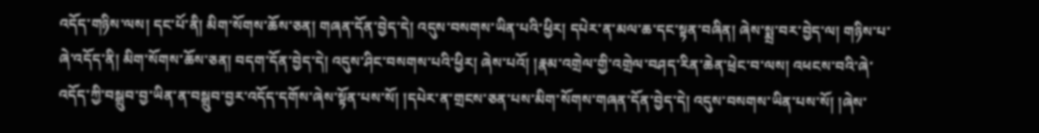འདོད་གཉིས་ལས། དང་པོ་ནི། མིག་སོགས་ཆོས་ཅན། གཞན་དོན་བྱེད་དེ། འདུས་བསགས་ཡིན་པའི་ཕྱིར། དཔེར་ན་མལ་ཆ་དང་སྟན་བཞིན། ཞེས་སྨྲ་བར་བྱེད་ལ། གཉིས་པ་ཞེ་འདོད་ནི། མིག་སོགས་ཆོས་ཅན། བདག་དོན་བྱེད་དེ། འདུས་ཤིང་བསགས་པའི་ཕྱིར། ཞེས་པའོ། །རྣམ་འགྲེལ་གྱི་འགྲེལ་བཤད་རིན་ཆེན་ཕྲེང་བ་ལས། འཕངས་བའི་ཞེ་འདོད་ཀྱི་བསྒྲུབ་བྱ་ཡིན་ན་བསྒྲུབ་བྱར་འདོད་དགོས་ཞེས་སྟོན་པས་སོ། །དཔེར་ན་གྲངས་ཅན་པས་མིག་སོགས་གཞན་དོན་བྱེད་དེ། འདུས་བསགས་ཡིན་པས་སོ། །ཞེས་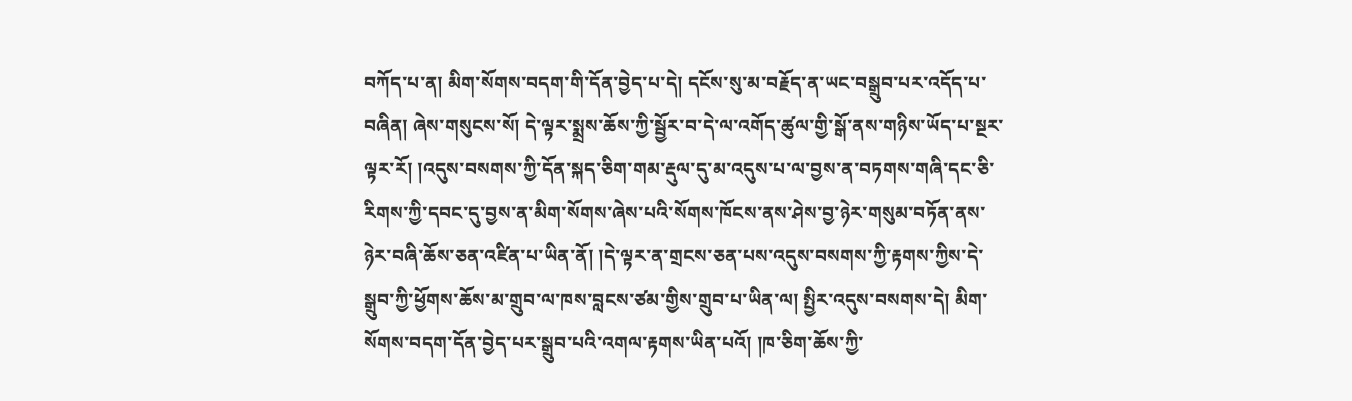བཀོད་པ་ན། མིག་སོགས་བདག་གི་དོན་བྱེད་པ་དེ། དངོས་སུ་མ་བརྗོད་ན་ཡང་བསྒྲུབ་པར་འདོད་པ་བཞིན། ཞེས་གསུངས་སོ། དེ་ལྟར་སྨྲས་ཆོས་ཀྱི་སྦྱོར་བ་དེ་ལ་འགོད་ཚུལ་གྱི་སྒོ་ནས་གཉིས་ཡོད་པ་སྔར་ལྟར་རོ། །འདུས་བསགས་ཀྱི་དོན་སྐད་ཅིག་གམ་རྡུལ་དུ་མ་འདུས་པ་ལ་བྱས་ན་བཏགས་གཞི་དང་ཅི་རིགས་ཀྱི་དབང་དུ་བྱས་ན་མིག་སོགས་ཞེས་པའི་སོགས་ཁོངས་ནས་ཤེས་བྱ་ཉེར་གསུམ་བཏོན་ནས་ཉེར་བཞི་ཆོས་ཅན་འཛིན་པ་ཡིན་ནོ། །དེ་ལྟར་ན་གྲངས་ཅན་པས་འདུས་བསགས་ཀྱི་རྟགས་ཀྱིས་དེ་སྒྲུབ་ཀྱི་ཕྱོགས་ཆོས་མ་གྲུབ་ལ་ཁས་བླངས་ཙམ་གྱིས་གྲུབ་པ་ཡིན་ལ། སྤྱིར་འདུས་བསགས་དེ། མིག་སོགས་བདག་དོན་བྱེད་པར་སྒྲུབ་པའི་འགལ་རྟགས་ཡིན་པའོ། །ཁ་ཅིག་ཆོས་ཀྱི་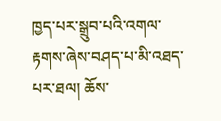ཁྱད་པར་སྒྲུབ་པའི་འགལ་རྟགས་ཞེས་བཤད་པ་མི་འཐད་པར་ཐལ། ཆོས་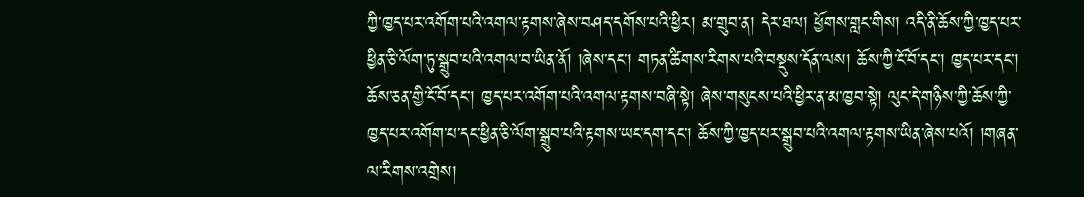ཀྱི་ཁྱད་པར་འགོག་པའི་འགལ་རྟགས་ཞེས་བཤད་དགོས་པའི་ཕྱིར། མ་གྲུབ་ན། དེར་ཐལ། ཕྱོགས་གླང་གིས། འདི་ནི་ཆོས་ཀྱི་ཁྱད་པར་ཕྱིན་ཅི་ལོག་ཏུ་སྒྲུབ་པའི་འགལ་བ་ཡིན་ནོ། །ཞེས་དང་། གཏན་ཚིགས་རིགས་པའི་བསྡུས་དོན་ལས། ཆོས་ཀྱི་ངོ་བོ་དང་། ཁྱད་པར་དང་། ཆོས་ཅན་གྱི་ངོ་བོ་དང་། ཁྱད་པར་འགོག་པའི་འགལ་རྟགས་བཞི་སྟེ། ཞེས་གསུངས་པའི་ཕྱིར་ན་མ་ཁྱབ་སྟེ། ལུང་དེ་གཉིས་ཀྱི་ཆོས་ཀྱི་ཁྱད་པར་འགོག་པ་དང་ཕྱིན་ཅི་ལོག་སྒྲུབ་པའི་རྟགས་ཡང་དག་དང་། ཆོས་ཀྱི་ཁྱད་པར་སྒྲུབ་པའི་འགལ་རྟགས་ཡིན་ཞེས་པའོ། །གཞན་ལ་རིགས་འགྲེས།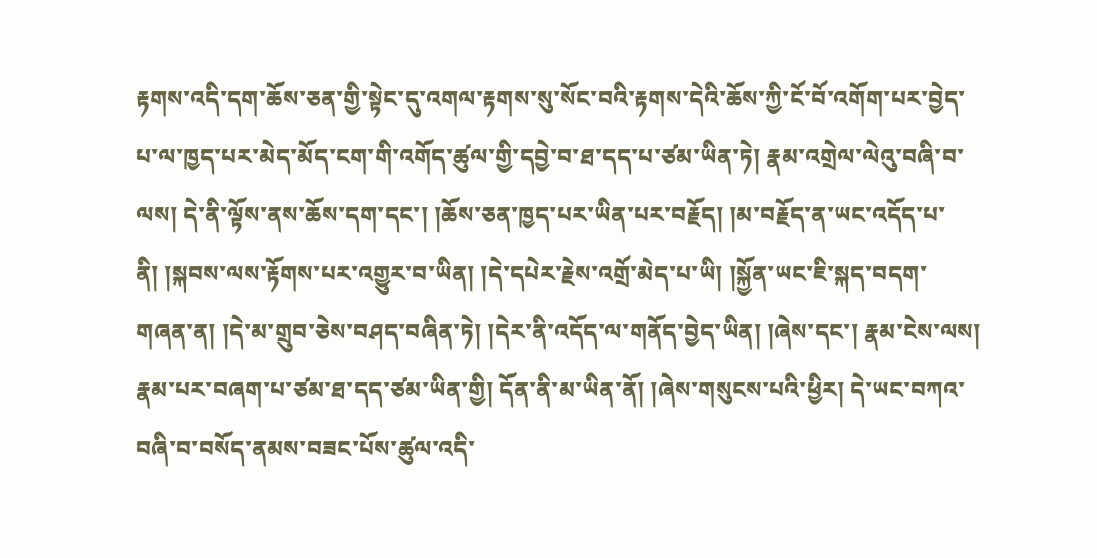རྟགས་འདི་དག་ཆོས་ཅན་གྱི་སྟེང་དུ་འགལ་རྟགས་སུ་སོང་བའི་རྟགས་དེའི་ཆོས་ཀྱི་ངོ་བོ་འགོག་པར་བྱེད་པ་ལ་ཁྱད་པར་མེད་མོད་ངག་གི་འགོད་ཚུལ་གྱི་དབྱེ་བ་ཐ་དད་པ་ཙམ་ཡིན་ཏེ། རྣམ་འགྲེལ་ལེའུ་བཞི་བ་ལས། དེ་ནི་ལྟོས་ནས་ཆོས་དག་དང་། །ཆོས་ཅན་ཁྱད་པར་ཡིན་པར་བརྗོད། །མ་བརྗོད་ན་ཡང་འདོད་པ་ནི། །སྐབས་ལས་རྟོགས་པར་འགྱུར་བ་ཡིན། །དེ་དཔེར་རྗེས་འགྲོ་མེད་པ་ཡི། །སྐྱོན་ཡང་ཇི་སྐད་བདག་གཞན་ན། །དེ་མ་གྲུབ་ཅེས་བཤད་བཞིན་ཏེ། །དེར་ནི་འདོད་ལ་གནོད་བྱེད་ཡིན། །ཞེས་དང་། རྣམ་ངེས་ལས། རྣམ་པར་བཞག་པ་ཙམ་ཐ་དད་ཙམ་ཡིན་གྱི། དོན་ནི་མ་ཡིན་ནོ། །ཞེས་གསུངས་པའི་ཕྱིར། དེ་ཡང་བཀའ་བཞི་བ་བསོད་ནམས་བཟང་པོས་ཚུལ་འདི་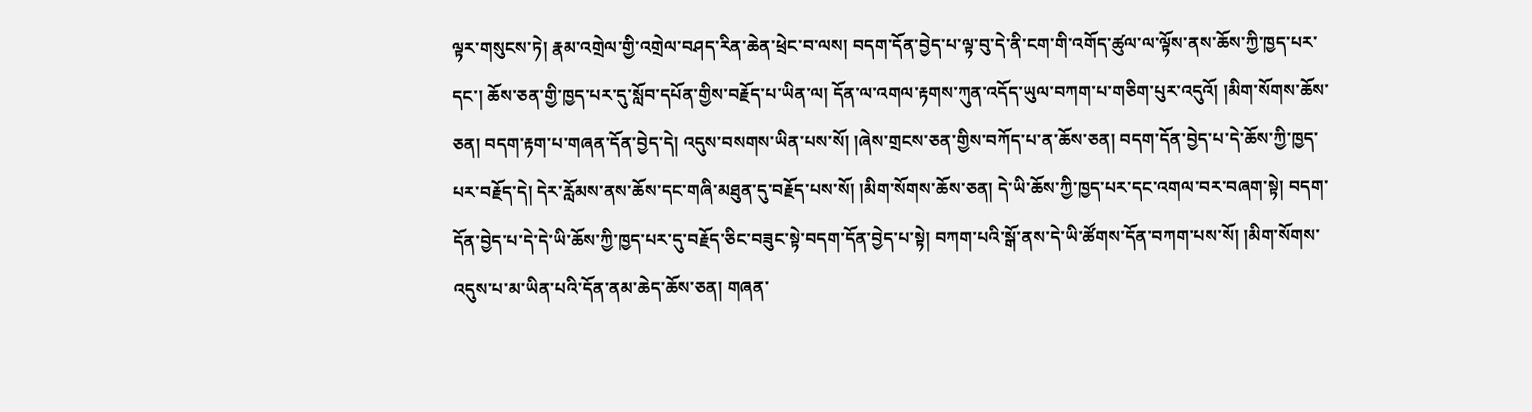ལྟར་གསུངས་ཏེ། རྣམ་འགྲེལ་གྱི་འགྲེལ་བཤད་རིན་ཆེན་ཕྲེང་བ་ལས། བདག་དོན་བྱེད་པ་ལྟ་བུ་དེ་ནི་ངག་གི་འགོད་ཚུལ་ལ་ལྟོས་ནས་ཆོས་ཀྱི་ཁྱད་པར་དང་། ཆོས་ཅན་གྱི་ཁྱད་པར་དུ་སློབ་དཔོན་གྱིས་བརྗོད་པ་ཡིན་ལ། དོན་ལ་འགལ་རྟགས་ཀུན་འདོད་ཡུལ་བཀག་པ་གཅིག་པུར་འདུའོ། །མིག་སོགས་ཆོས་ཅན། བདག་རྟག་པ་གཞན་དོན་བྱེད་དེ། འདུས་བསགས་ཡིན་པས་སོ། །ཞེས་གྲངས་ཅན་གྱིས་བཀོད་པ་ན་ཆོས་ཅན། བདག་དོན་བྱེད་པ་དེ་ཆོས་ཀྱི་ཁྱད་པར་བརྗོད་དེ། དེར་རློམས་ནས་ཆོས་དང་གཞི་མཐུན་དུ་བརྗོད་པས་སོ། །མིག་སོགས་ཆོས་ཅན། དེ་ཡི་ཆོས་ཀྱི་ཁྱད་པར་དང་འགལ་བར་བཞག་སྟེ། བདག་དོན་བྱེད་པ་དེ་དེ་ཡི་ཆོས་ཀྱི་ཁྱད་པར་དུ་བརྗོད་ཅིང་བཟུང་སྟེ་བདག་དོན་བྱེད་པ་སྟེ། བཀག་པའི་སྒོ་ནས་དེ་ཡི་ཚོགས་དོན་བཀག་པས་སོ། །མིག་སོགས་འདུས་པ་མ་ཡིན་པའི་དོན་ནམ་ཆེད་ཆོས་ཅན། གཞན་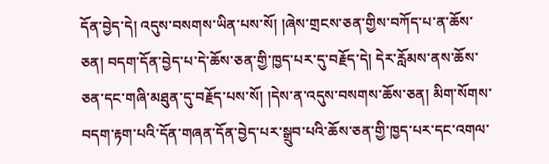དོན་བྱེད་དེ། འདུས་བསགས་ཡིན་པས་སོ། །ཞེས་གྲངས་ཅན་གྱིས་བཀོད་པ་ན་ཆོས་ཅན། བདག་དོན་བྱེད་པ་དེ་ཆོས་ཅན་གྱི་ཁྱད་པར་དུ་བརྗོད་དེ། དེར་རློམས་ནས་ཆོས་ཅན་དང་གཞི་མཐུན་དུ་བརྗོད་པས་སོ། །དེས་ན་འདུས་བསགས་ཆོས་ཅན། མིག་སོགས་བདག་རྟག་པའི་དོན་གཞན་དོན་བྱེད་པར་སྒྲུབ་པའི་ཆོས་ཅན་གྱི་ཁྱད་པར་དང་འགལ་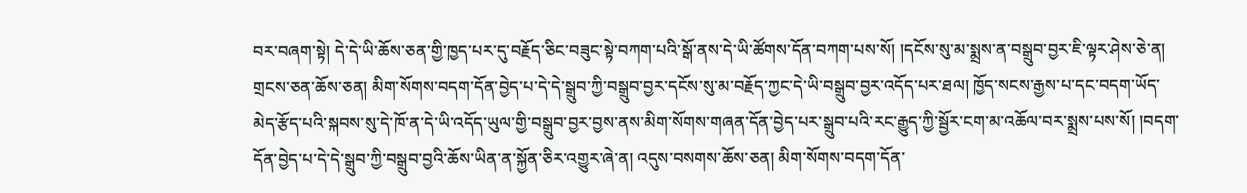བར་བཞག་སྟེ། དེ་དེ་ཡི་ཆོས་ཅན་གྱི་ཁྱད་པར་དུ་བརྗོད་ཅིང་བཟུང་སྟེ་བཀག་པའི་སྒོ་ནས་དེ་ཡི་ཚོགས་དོན་བཀག་པས་སོ། །དངོས་སུ་མ་སྨྲས་ན་བསྒྲུབ་བྱར་ཇི་ལྟར་ཤེས་ཅེ་ན། གྲངས་ཅན་ཆོས་ཅན། མིག་སོགས་བདག་དོན་བྱེད་པ་དེ་དེ་སྒྲུབ་ཀྱི་བསྒྲུབ་བྱར་དངོས་སུ་མ་བརྗོད་ཀྱང་དེ་ཡི་བསྒྲུབ་བྱར་འདོད་པར་ཐལ། ཁྱོད་སངས་རྒྱས་པ་དང་བདག་ཡོད་མེད་རྩོད་པའི་སྐབས་སུ་དེ་ཁོ་ན་དེ་ཡི་འདོད་ཡུལ་གྱི་བསྒྲུབ་བྱར་བྱས་ནས་མིག་སོགས་གཞན་དོན་བྱེད་པར་སྒྲུབ་པའི་རང་རྒྱུད་ཀྱི་སྦྱོར་ངག་མ་འཆོལ་བར་སྨྲས་པས་སོ། །བདག་དོན་བྱེད་པ་དེ་དེ་སྒྲུབ་ཀྱི་བསྒྲུབ་བྱའི་ཆོས་ཡིན་ན་སྐྱོན་ཅིར་འགྱུར་ཞེ་ན། འདུས་བསགས་ཆོས་ཅན། མིག་སོགས་བདག་དོན་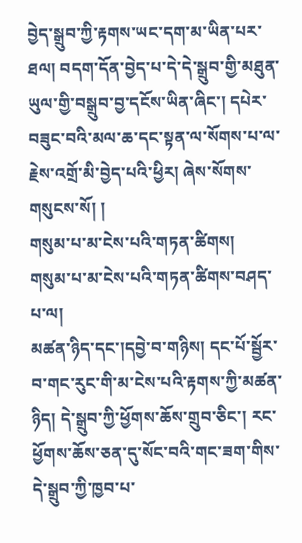བྱེད་སྒྲུབ་ཀྱི་རྟགས་ཡང་དག་མ་ཡིན་པར་ཐལ། བདག་དོན་བྱེད་པ་དེ་དེ་སྒྲུབ་གྱི་མཐུན་ཡུལ་གྱི་བསྒྲུབ་བྱ་དངོས་ཡིན་ཞིང་། དཔེར་བཟུང་བའི་མལ་ཆ་དང་སྟན་ལ་སོགས་པ་ལ་རྗེས་འགྲོ་མི་བྱེད་པའི་ཕྱིར། ཞེས་སོགས་གསུངས་སོ། །
གསུམ་པ་མ་ངེས་པའི་གཏན་ཚིགས།
གསུམ་པ་མ་ངེས་པའི་གཏན་ཚིགས་བཤད་པ་ལ།
མཚན་ཉིད་དང་།དབྱེ་བ་གཉིས། དང་པོ་སྦྱོར་བ་གང་རུང་གི་མ་ངེས་པའི་རྟགས་ཀྱི་མཚན་ཉིད། དེ་སྒྲུབ་ཀྱི་ཕྱོགས་ཆོས་གྲུབ་ཅིང་། རང་ཕྱོགས་ཆོས་ཅན་དུ་སོང་བའི་གང་ཟག་གིས་དེ་སྒྲུབ་ཀྱི་ཁྱབ་པ་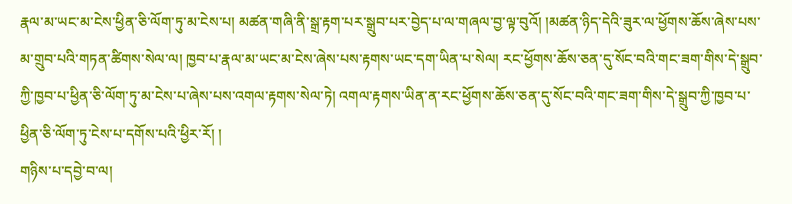རྣལ་མ་ཡང་མ་ངེས་ཕྱིན་ཅི་ལོག་ཏུ་མ་ངེས་པ། མཚན་གཞི་ནི་སྒྲ་རྟག་པར་སྒྲུབ་པར་བྱེད་པ་ལ་གཞལ་བྱ་ལྟ་བུའོ། །མཚན་ཉིད་དེའི་ཟུར་ལ་ཕྱོགས་ཆོས་ཞེས་པས་མ་གྲུབ་པའི་གཏན་ཚིགས་སེལ་ལ། ཁྱབ་པ་རྣལ་མ་ཡང་མ་ངེས་ཞེས་པས་རྟགས་ཡང་དག་ཡིན་པ་སེལ། རང་ཕྱོགས་ཆོས་ཅན་དུ་སོང་བའི་གང་ཟག་གིས་དེ་སྒྲུབ་ཀྱི་ཁྱབ་པ་ཕྱིན་ཅི་ལོག་ཏུ་མ་ངེས་པ་ཞེས་པས་འགལ་རྟགས་སེལ་ཏེ། འགལ་རྟགས་ཡིན་ན་རང་ཕྱོགས་ཆོས་ཅན་དུ་སོང་བའི་གང་ཟག་གིས་དེ་སྒྲུབ་ཀྱི་ཁྱབ་པ་ཕྱིན་ཅི་ལོག་ཏུ་ངེས་པ་དགོས་པའི་ཕྱིར་རོ། །
གཉིས་པ་དབྱེ་བ་ལ།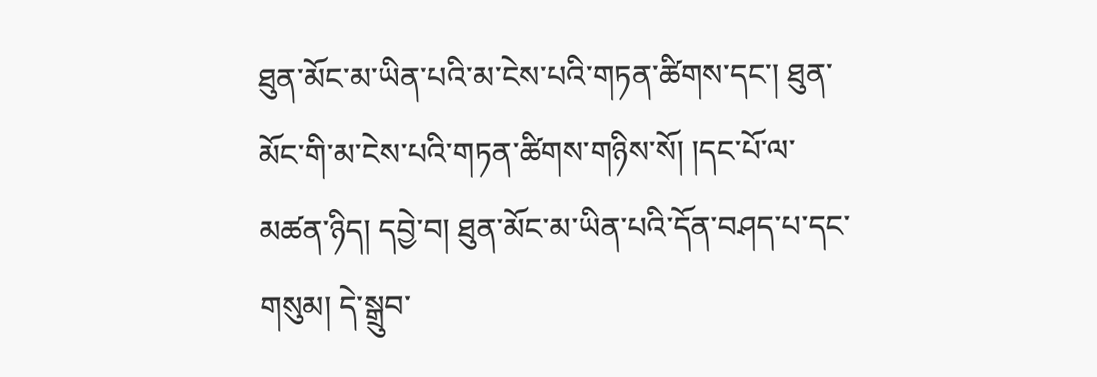ཐུན་མོང་མ་ཡིན་པའི་མ་ངེས་པའི་གཏན་ཚིགས་དང་། ཐུན་མོང་གི་མ་ངེས་པའི་གཏན་ཚིགས་གཉིས་སོ། །དང་པོ་ལ་མཚན་ཉིད། དབྱེ་བ། ཐུན་མོང་མ་ཡིན་པའི་དོན་བཤད་པ་དང་གསུམ། དེ་སྒྲུབ་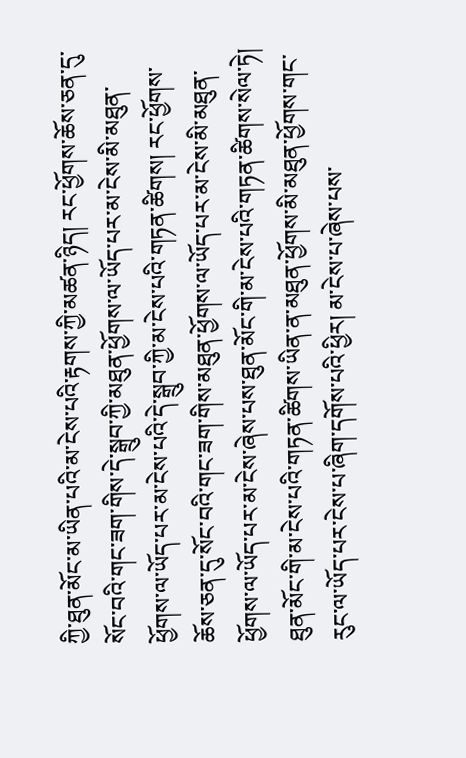ཀྱི་ཐུན་མོང་མ་ཡིན་པའི་མ་ངེས་པའི་རྟགས་ཀྱི་མཚན་ཉིད། རང་ཕྱོགས་ཆོས་ཅན་དུ་སོང་བའི་གང་ཟག་གིས་དེ་སྒྲུབ་ཀྱི་མཐུན་ཕྱོགས་ལ་ཡོད་པར་མ་ངེས་མི་མཐུན་ཕྱོགས་ལ་ཡོད་པར་མ་ངེས་པའི་དེ་སྒྲུབ་ཀྱི་མ་ངེས་པའི་གཏན་ཚིགས། རང་ཕྱོགས་ཆོས་ཅན་དུ་སོང་བའི་གང་ཟག་གིས་མཐུན་ཕྱོགས་ལ་ཡོད་པར་མ་ངེས་མི་མཐུན་ཕྱོགས་ལ་ཡོད་པར་མ་ངེས་ཞེས་པས་ཐུན་མོང་གི་མ་ངེས་པའི་གཏན་ཚིགས་སེལ་ཏེ། ཐུན་མོང་གི་མ་ངེས་པའི་གཏན་ཚིགས་ཡིན་ན་མཐུན་ཕྱོགས་མི་མཐུན་ཕྱོགས་གང་རུང་ལ་ཡོད་པར་ངེས་པ་ཞིག་དགོས་པའི་ཕྱིར། མ་ངེས་པ་ཞེས་པས་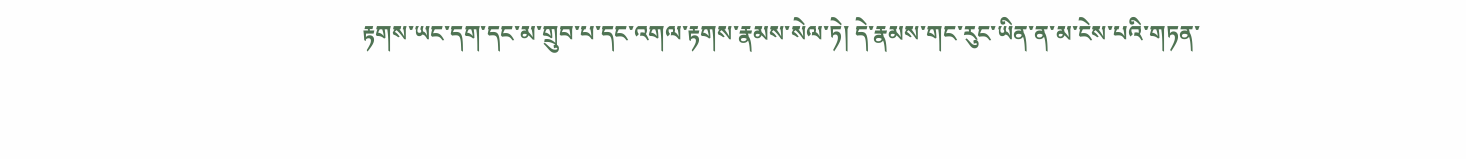རྟགས་ཡང་དག་དང་མ་གྲུབ་པ་དང་འགལ་རྟགས་རྣམས་སེལ་ཏེ། དེ་རྣམས་གང་རུང་ཡིན་ན་མ་ངེས་པའི་གཏན་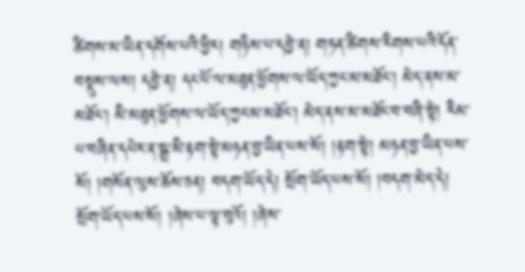ཚིགས་མ་ཡིན་དགོས་པའི་ཕྱིར། གཉིས་པ་དབྱེ་ན། གཏན་ཚིགས་རིགས་པའི་དོན་བསྡུས་ལས། དབྱེ་ན། དང་པོ་ལ་མཐུན་ཕྱོགས་ལ་ཡོད་ཀྱང་མ་མཐོང་། མེད་ནས་མ་མཐོང་། མི་མཐུན་ཕྱོགས་ལ་ཡོད་ཀྱང་མ་མཐོང་། མེད་ནས་མ་མཐོང་བ་བཞི་སྟེ། རིམ་པ་བཞིན་དཔེར་ན་སྒྲ་མི་རྟག་སྟེ་མཉན་བྱ་ཡིན་པས་སོ། །རྟག་སྟེ། མཉན་བྱ་ཡིན་པས་སོ། །གསོན་ལུས་ཆོས་ཅན། བདག་ཡོད་དེ། སྲོག་ཡོད་པས་སོ། །བདག་མེད་དེ། སྲོག་ཡོད་པས་སོ། །ཞེས་པ་ལྟ་བུའོ། །ཞེས་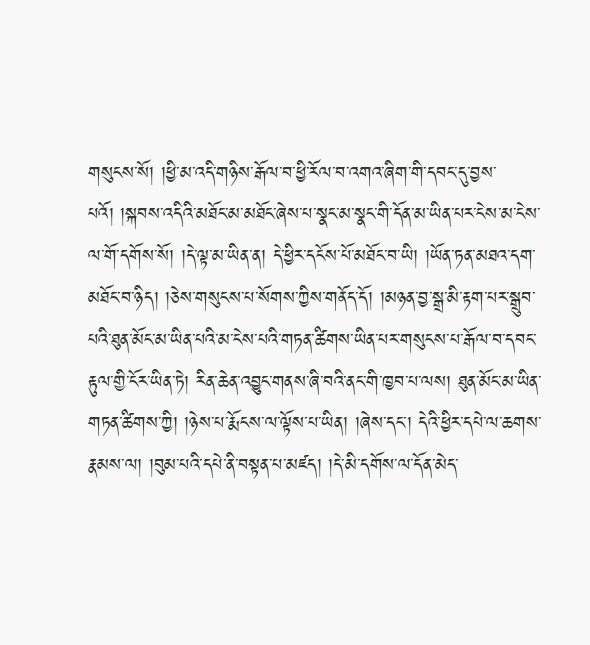གསུངས་སོ། །ཕྱི་མ་འདི་གཉིས་རྒོལ་བ་ཕྱི་རོལ་བ་འགའ་ཞིག་གི་དབང་དུ་བྱས་པའོ། །སྐབས་འདིའི་མཐོང་མ་མཐོང་ཞེས་པ་སྣང་མ་སྣང་གི་དོན་མ་ཡིན་པར་ངེས་མ་ངེས་ལ་གོ་དགོས་སོ། །དེ་ལྟ་མ་ཡིན་ན། དེ་ཕྱིར་དངོས་པོ་མཐོང་བ་ཡི། །ཡོན་ཏན་མཐའ་དག་མཐོང་བ་ཉིད། །ཅེས་གསུངས་པ་སོགས་ཀྱིས་གནོད་དོ། །མཉན་བྱ་སྒྲ་མི་རྟག་པར་སྒྲུབ་པའི་ཐུན་མོང་མ་ཡིན་པའི་མ་ངེས་པའི་གཏན་ཚིགས་ཡིན་པར་གསུངས་པ་རྒོལ་བ་དབང་རྟུལ་གྱི་ངོར་ཡིན་ཏེ། རིན་ཆེན་འབྱུང་གནས་ཞི་བའི་ནང་གི་ཁྱབ་པ་ལས། ཐུན་མོང་མ་ཡིན་གཏན་ཚིགས་ཀྱི། །ཉེས་པ་རྨོངས་ལ་ལྟོས་པ་ཡིན། །ཞེས་དང་། དེའི་ཕྱིར་དཔེ་ལ་ཆགས་རྣམས་ལ། །བུམ་པའི་དཔེ་ནི་བསྟན་པ་མཛད། །དེ་མི་དགོས་ལ་དོན་མེད་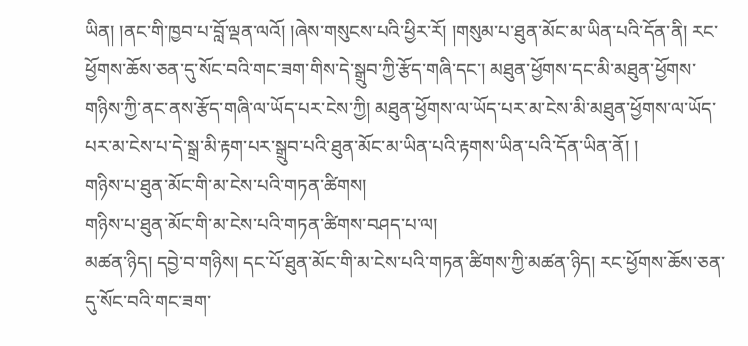ཡིན། །ནང་གི་ཁྱབ་པ་བློ་ལྡན་ལའོ། །ཞེས་གསུངས་པའི་ཕྱིར་རོ། །གསུམ་པ་ཐུན་མོང་མ་ཡིན་པའི་དོན་ནི། རང་ཕྱོགས་ཆོས་ཅན་དུ་སོང་བའི་གང་ཟག་གིས་དེ་སྒྲུབ་ཀྱི་རྩོད་གཞི་དང་། མཐུན་ཕྱོགས་དང་མི་མཐུན་ཕྱོགས་གཉིས་ཀྱི་ནང་ནས་རྩོད་གཞི་ལ་ཡོད་པར་ངེས་ཀྱི། མཐུན་ཕྱོགས་ལ་ཡོད་པར་མ་ངེས་མི་མཐུན་ཕྱོགས་ལ་ཡོད་པར་མ་ངེས་པ་དེ་སྒྲ་མི་རྟག་པར་སྒྲུབ་པའི་ཐུན་མོང་མ་ཡིན་པའི་རྟགས་ཡིན་པའི་དོན་ཡིན་ནོ། །
གཉིས་པ་ཐུན་མོང་གི་མ་ངེས་པའི་གཏན་ཚིགས།
གཉིས་པ་ཐུན་མོང་གི་མ་ངེས་པའི་གཏན་ཚིགས་བཤད་པ་ལ།
མཚན་ཉིད། དབྱེ་བ་གཉིས། དང་པོ་ཐུན་མོང་གི་མ་ངེས་པའི་གཏན་ཚིགས་ཀྱི་མཚན་ཉིད། རང་ཕྱོགས་ཆོས་ཅན་དུ་སོང་བའི་གང་ཟག་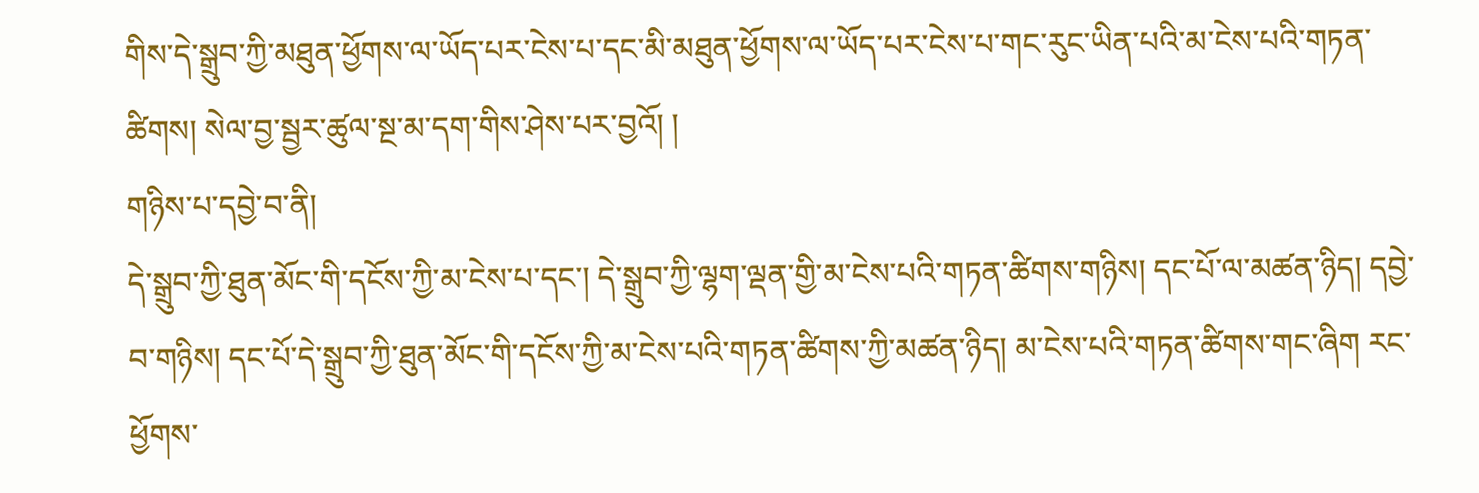གིས་དེ་སྒྲུབ་ཀྱི་མཐུན་ཕྱོགས་ལ་ཡོད་པར་ངེས་པ་དང་མི་མཐུན་ཕྱོགས་ལ་ཡོད་པར་ངེས་པ་གང་རུང་ཡིན་པའི་མ་ངེས་པའི་གཏན་ཚིགས། སེལ་བྱ་སྦྱར་ཚུལ་སྔ་མ་དག་གིས་ཤེས་པར་བྱའོ། །
གཉིས་པ་དབྱེ་བ་ནི།
དེ་སྒྲུབ་ཀྱི་ཐུན་མོང་གི་དངོས་ཀྱི་མ་ངེས་པ་དང་། དེ་སྒྲུབ་ཀྱི་ལྷག་ལྡན་གྱི་མ་ངེས་པའི་གཏན་ཚིགས་གཉིས། དང་པོ་ལ་མཚན་ཉིད། དབྱེ་བ་གཉིས། དང་པོ་དེ་སྒྲུབ་ཀྱི་ཐུན་མོང་གི་དངོས་ཀྱི་མ་ངེས་པའི་གཏན་ཚིགས་ཀྱི་མཚན་ཉིད། མ་ངེས་པའི་གཏན་ཚིགས་གང་ཞིག རང་ཕྱོགས་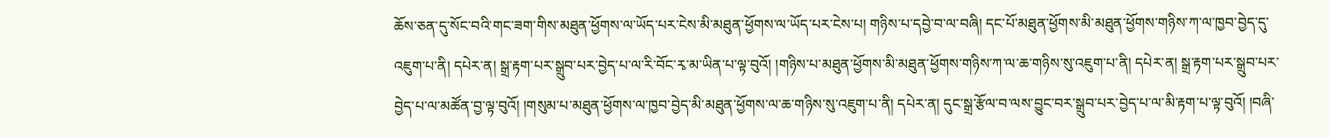ཆོས་ཅན་དུ་སོང་བའི་གང་ཟག་གིས་མཐུན་ཕྱོགས་ལ་ཡོད་པར་ངེས་མི་མཐུན་ཕྱོགས་ལ་ཡོད་པར་ངེས་པ། གཉིས་པ་དབྱེ་བ་ལ་བཞི། དང་པོ་མཐུན་ཕྱོགས་མི་མཐུན་ཕྱོགས་གཉིས་ཀ་ལ་ཁྱབ་བྱེད་དུ་འཇུག་པ་ནི། དཔེར་ན། སྒྲ་རྟག་པར་སྒྲུབ་པར་བྱེད་པ་ལ་རི་བོང་རྭ་མ་ཡིན་པ་ལྟ་བུའོ། །གཉིས་པ་མཐུན་ཕྱོགས་མི་མཐུན་ཕྱོགས་གཉིས་ཀ་ལ་ཆ་གཉིས་སུ་འཇུག་པ་ནི། དཔེར་ན། སྒྲ་རྟག་པར་སྒྲུབ་པར་བྱེད་པ་ལ་མཚོན་བྱ་ལྟ་བུའོ། །གསུམ་པ་མཐུན་ཕྱོགས་ལ་ཁྱབ་བྱེད་མི་མཐུན་ཕྱོགས་ལ་ཆ་གཉིས་སུ་འཇུག་པ་ནི། དཔེར་ན། དུང་སྒྲ་རྩོལ་བ་ལས་བྱུང་བར་སྒྲུབ་པར་བྱེད་པ་ལ་མི་རྟག་པ་ལྟ་བུའོ། །བཞི་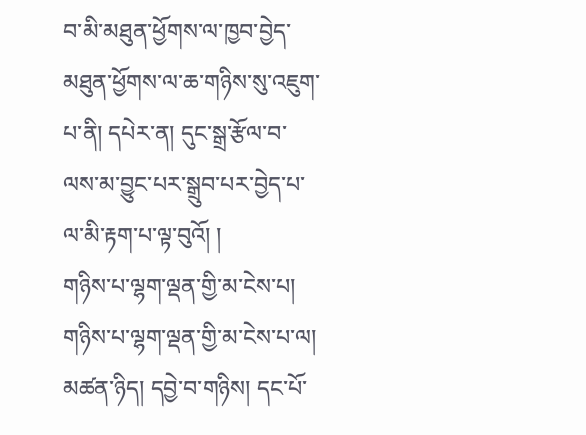བ་མི་མཐུན་ཕྱོགས་ལ་ཁྱབ་བྱེད་མཐུན་ཕྱོགས་ལ་ཆ་གཉིས་སུ་འཇུག་པ་ནི། དཔེར་ན། དུང་སྒྲ་རྩོལ་བ་ལས་མ་བྱུང་པར་སྒྲུབ་པར་བྱེད་པ་ལ་མི་རྟག་པ་ལྟ་བུའོ། །
གཉིས་པ་ལྷག་ལྡན་གྱི་མ་ངེས་པ།
གཉིས་པ་ལྷག་ལྡན་གྱི་མ་ངེས་པ་ལ།
མཚན་ཉིད། དབྱེ་བ་གཉིས། དང་པོ་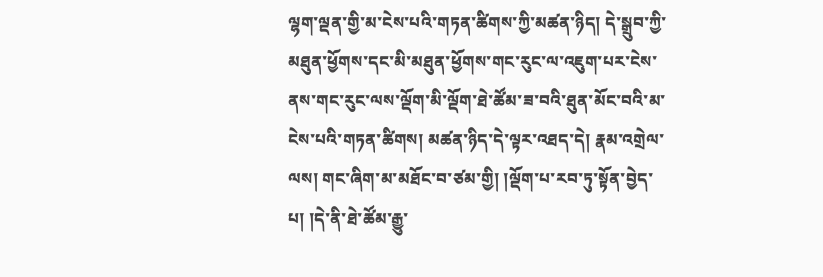ལྷག་ལྡན་གྱི་མ་ངེས་པའི་གཏན་ཚིགས་ཀྱི་མཚན་ཉིད། དེ་སྒྲུབ་ཀྱི་མཐུན་ཕྱོགས་དང་མི་མཐུན་ཕྱོགས་གང་རུང་ལ་འཇུག་པར་ངེས་ནས་གང་རུང་ལས་ལྡོག་མི་ལྡོག་ཐེ་ཚོམ་ཟ་བའི་ཐུན་མོང་བའི་མ་ངེས་པའི་གཏན་ཚིགས། མཚན་ཉིད་དེ་ལྟར་འཐད་དེ། རྣམ་འགྲེལ་ལས། གང་ཞིག་མ་མཐོང་བ་ཙམ་གྱི། །ལྡོག་པ་རབ་ཏུ་སྟོན་བྱེད་པ། །དེ་ནི་ཐེ་ཚོམ་རྒྱུ་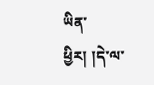ཡིན་ཕྱིར། །དེ་ལ་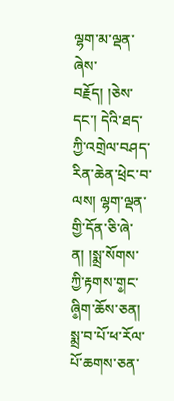ལྷག་མ་ལྡན་ཞེས་བརྗོད། །ཅེས་དང་། དེའི་ཐད་ཀྱི་འགྲེལ་བཤད་རིན་ཆེན་ཕྲེང་བ་ལས། ལྷག་ལྡན་གྱི་དོན་ཅི་ཞེ་ན། །སྨྲ་སོགས་ཀྱི་རྟགས་ག༵ང་ཞི༵ག་ཆོས་ཅན། སྨྲ་བ་པོ་ཕ་རོལ་པོ་ཆགས་ཅན་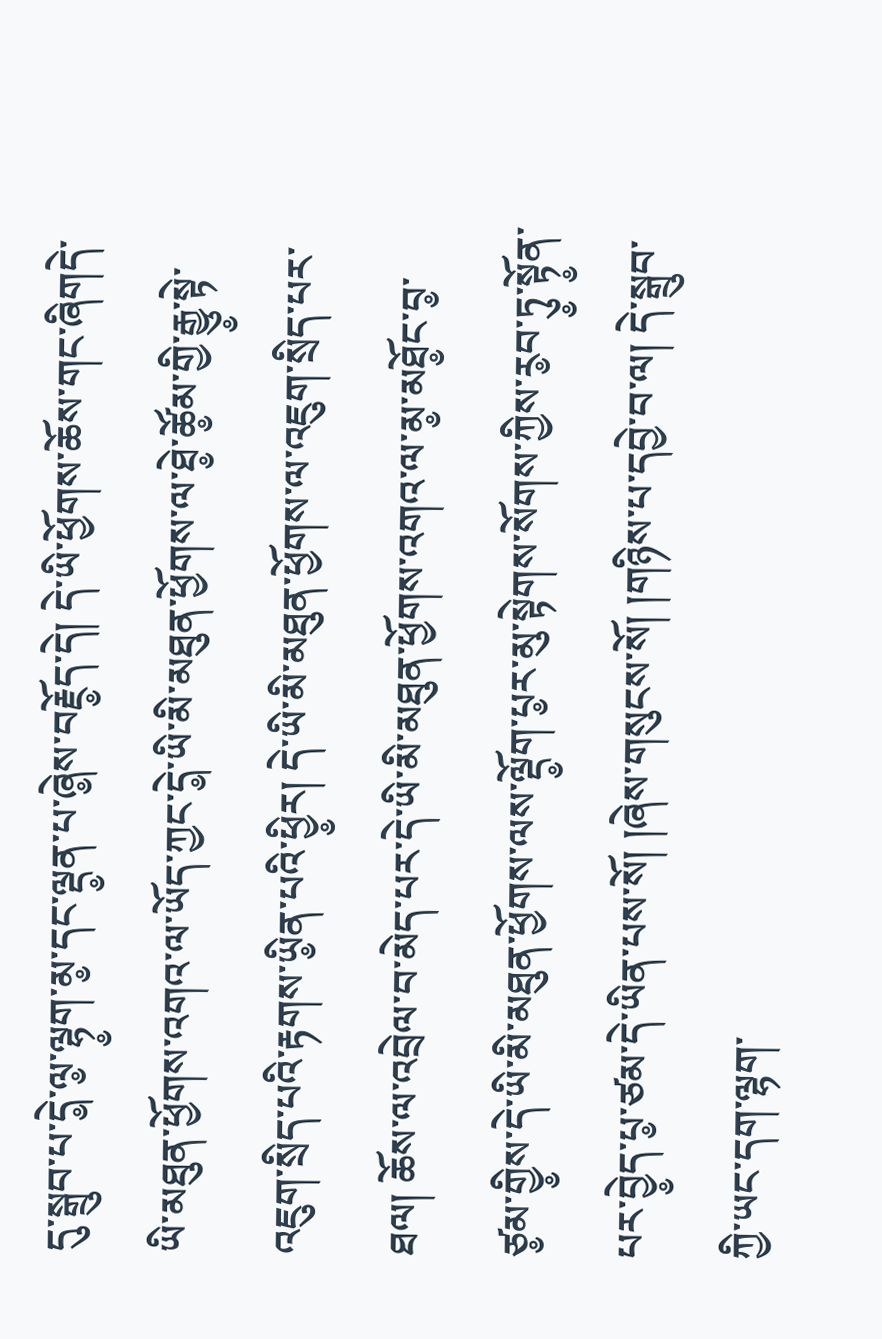དུ་སྒྲུབ་པ་དེ༵་ལ༵་ལྷ༵ག་མ༵་དང་ལྡ༵ན་པ་ཞེ༵ས་བརྗོ༵ད་དེ། དེ་ཡི་ཕྱོགས་ཆོས་གང་ཞིགདེ་ཡི་མཐུན་ཕྱོགས་འགའ་ལ་ཡོད་ཀྱང་དེ༵་ཡི་མི་མཐུན་ཕྱོགས་ལ་ཐེ༵་ཚོ༵མ་གྱི་རྒྱུ༵་སྟེ་འཇུག་སྲིད་པའི་རྟགས་ཡི༵ན་པའི་ཕྱི༵ར། དེ་ཡི་མི་མཐུན་ཕྱོགས་ལ་འཇུག་སྲིད་པར་ཐལ། ཆོས་ལ་འབྲེལ་བ་མེད་པར་དེ་ཡི་མི་མཐུན་ཕྱོགས་འགའ་ལ་མ༵་མཐོ༵ང་བ༵་ཙ༵མ་གྱི༵ས་དེ་ཡི་མི་མཐུན་ཕྱོགས་ལས་ལྡོ༵ག་པ༵ར་མུ་སྟེགས་སོགས་ཀྱིས་ར༵བ་ཏུ༵་སྟོ༵ན་པར་བྱེ༵ད་པ༵་ཙམ་དེ་ཡིན་པས་སོ། །ཞེས་གསུངས་སོ། །གཉིས་པ་དབྱེ་བ་ལ། དེ་སྒྲུབ་ཀྱི་ཡང་དག་ལྷག་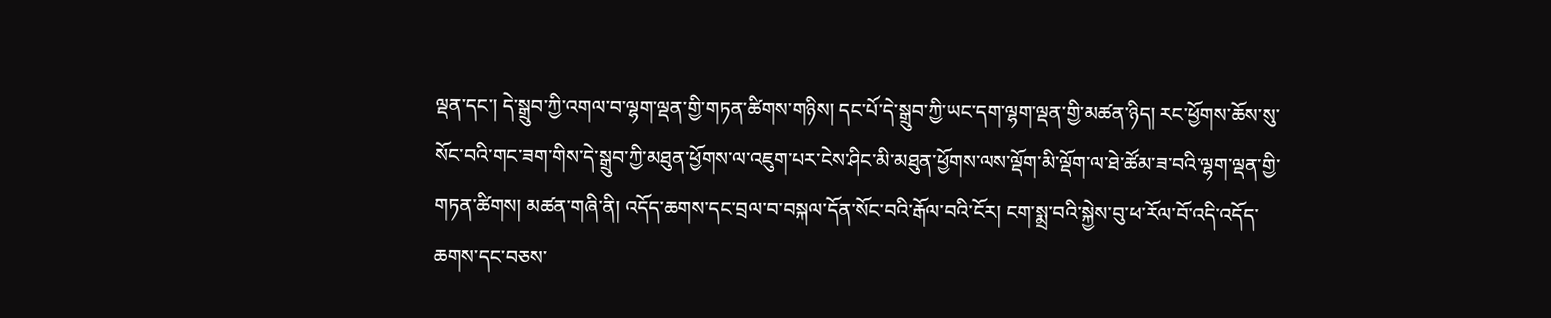ལྡན་དང་། དེ་སྒྲུབ་ཀྱི་འགལ་བ་ལྷག་ལྡན་གྱི་གཏན་ཚིགས་གཉིས། དང་པོ་དེ་སྒྲུབ་ཀྱི་ཡང་དག་ལྷག་ལྡན་གྱི་མཚན་ཉིད། རང་ཕྱོགས་ཆོས་སུ་སོང་བའི་གང་ཟག་གིས་དེ་སྒྲུབ་ཀྱི་མཐུན་ཕྱོགས་ལ་འཇུག་པར་ངེས་ཤིང་མི་མཐུན་ཕྱོགས་ལས་ལྡོག་མི་ལྡོག་ལ་ཐེ་ཚོམ་ཟ་བའི་ལྷག་ལྡན་གྱི་གཏན་ཚིགས། མཚན་གཞི་ནི། འདོད་ཆགས་དང་བྲལ་བ་བསྐལ་དོན་སོང་བའི་རྒོལ་བའི་ངོར། ངག་སྨྲ་བའི་སྐྱེས་བུ་ཕ་རོལ་བོ་འདི་འདོད་ཆགས་དང་བཅས་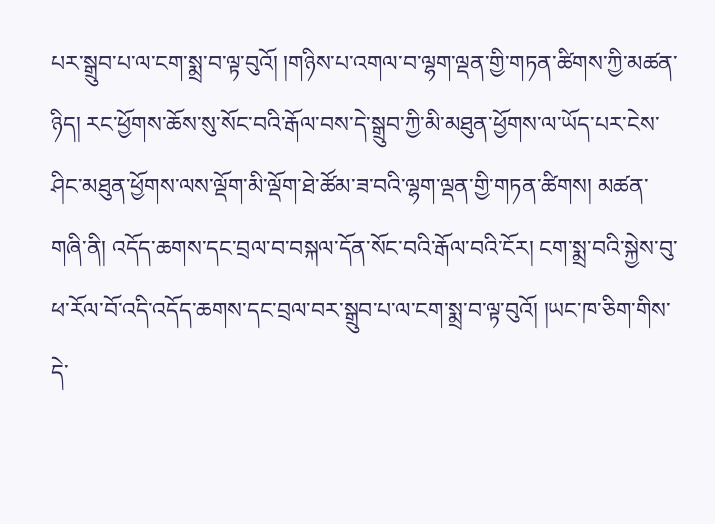པར་སྒྲུབ་པ་ལ་ངག་སྨྲ་བ་ལྟ་བུའོ། །གཉིས་པ་འགལ་བ་ལྷག་ལྡན་གྱི་གཏན་ཚིགས་ཀྱི་མཚན་ཉིད། རང་ཕྱོགས་ཆོས་སུ་སོང་བའི་རྒོལ་བས་དེ་སྒྲུབ་ཀྱི་མི་མཐུན་ཕྱོགས་ལ་ཡོད་པར་ངེས་ཤིང་མཐུན་ཕྱོགས་ལས་ལྡོག་མི་ལྡོག་ཐེ་ཚོམ་ཟ་བའི་ལྷག་ལྡན་གྱི་གཏན་ཚིགས། མཚན་གཞི་ནི། འདོད་ཆགས་དང་བྲལ་བ་བསྐལ་དོན་སོང་བའི་རྒོལ་བའི་ངོར། ངག་སྨྲ་བའི་སྐྱེས་བུ་ཕ་རོལ་བོ་འདི་འདོད་ཆགས་དང་བྲལ་བར་སྒྲུབ་པ་ལ་ངག་སྨྲ་བ་ལྟ་བུའོ། །ཡང་ཁ་ཅིག་གིས་དེ་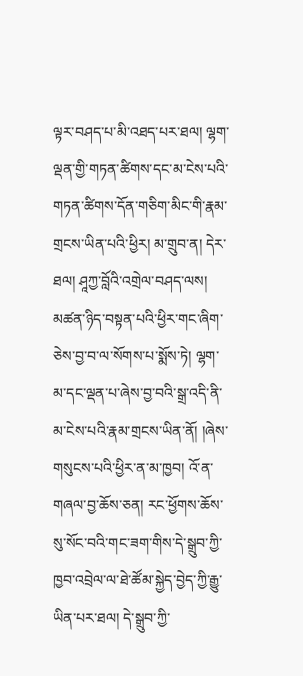ལྟར་བཤད་པ་མི་འཐད་པར་ཐལ། ལྷག་ལྡན་གྱི་གཏན་ཚིགས་དང་མ་ངེས་པའི་གཏན་ཚིགས་དོན་གཅིག་མིང་གི་རྣམ་གྲངས་ཡིན་པའི་ཕྱིར། མ་གྲུབ་ན། དེར་ཐལ། ཤཱཀྱ་བློའི་འགྲེལ་བཤད་ལས། མཚན་ཉིད་བསྟན་པའི་ཕྱིར་གང་ཞིག་ཅེས་བྱ་བ་ལ་སོགས་པ་སྨོས་ཏེ། ལྷག་མ་དང་ལྡན་པ་ཞེས་བྱ་བའི་སྒྲ་འདི་ནི་མ་ངེས་པའི་རྣམ་གྲངས་ཡིན་ནོ། །ཞེས་གསུངས་པའི་ཕྱིར་ན་མ་ཁྱབ། འོ་ན་གཞལ་བྱ་ཆོས་ཅན། རང་ཕྱོགས་ཆོས་སུ་སོང་བའི་གང་ཟག་གིས་དེ་སྒྲུབ་ཀྱི་ཁྱབ་འབྲེལ་ལ་ཐེ་ཚོམ་སྐྱེད་བྱེད་ཀྱི་རྒྱུ་ཡིན་པར་ཐལ། དེ་སྒྲུབ་ཀྱི་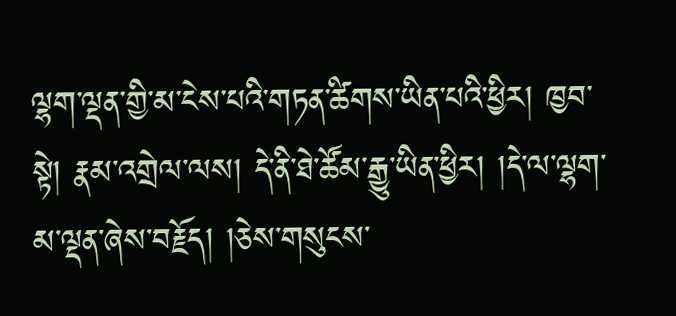ལྷག་ལྡན་གྱི་མ་ངེས་པའི་གཏན་ཚིགས་ཡིན་པའི་ཕྱིར། ཁྱབ་སྟེ། རྣམ་འགྲེལ་ལས། དེ་ནི་ཐེ་ཚོམ་རྒྱུ་ཡིན་ཕྱིར། །དེ་ལ་ལྷག་མ་ལྡན་ཞེས་བརྗོད། །ཅེས་གསུངས་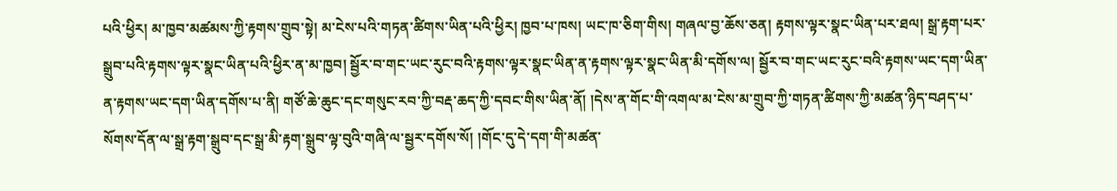པའི་ཕྱིར། མ་ཁྱབ་མཚམས་ཀྱི་རྟགས་གྲུབ་སྟེ། མ་ངེས་པའི་གཏན་ཚིགས་ཡིན་པའི་ཕྱིར། ཁྱབ་པ་ཁས། ཡང་ཁ་ཅིག་གིས། གཞལ་བྱ་ཆོས་ཅན། རྟགས་ལྟར་སྣང་ཡིན་པར་ཐལ། སྒྲ་རྟག་པར་སྒྲུབ་པའི་རྟགས་ལྟར་སྣང་ཡིན་པའི་ཕྱིར་ན་མ་ཁྱབ། སྦྱོར་བ་གང་ཡང་རུང་བའི་རྟགས་ལྟར་སྣང་ཡིན་ན་རྟགས་ལྟར་སྣང་ཡིན་མི་དགོས་ལ། སྦྱོར་བ་གང་ཡང་རུང་བའི་རྟགས་ཡང་དག་ཡིན་ན་རྟགས་ཡང་དག་ཡིན་དགོས་པ་ནི། གཙོ་ཆེ་ཆུང་དང་གསུང་རབ་ཀྱི་བརྡ་ཆད་ཀྱི་དབང་གིས་ཡིན་ནོ། །དེས་ན་གོང་གི་འགལ་མ་ངེས་མ་གྲུབ་ཀྱི་གཏན་ཚིགས་ཀྱི་མཚན་ཉིད་བཤད་པ་སོགས་དོན་ལ་སྒྲ་རྟག་སྒྲུབ་དང་སྒྲ་མི་རྟག་སྒྲུབ་ལྟ་བུའི་གཞི་ལ་སྦྱར་དགོས་སོ། །གོང་དུ་དེ་དག་གི་མཚན་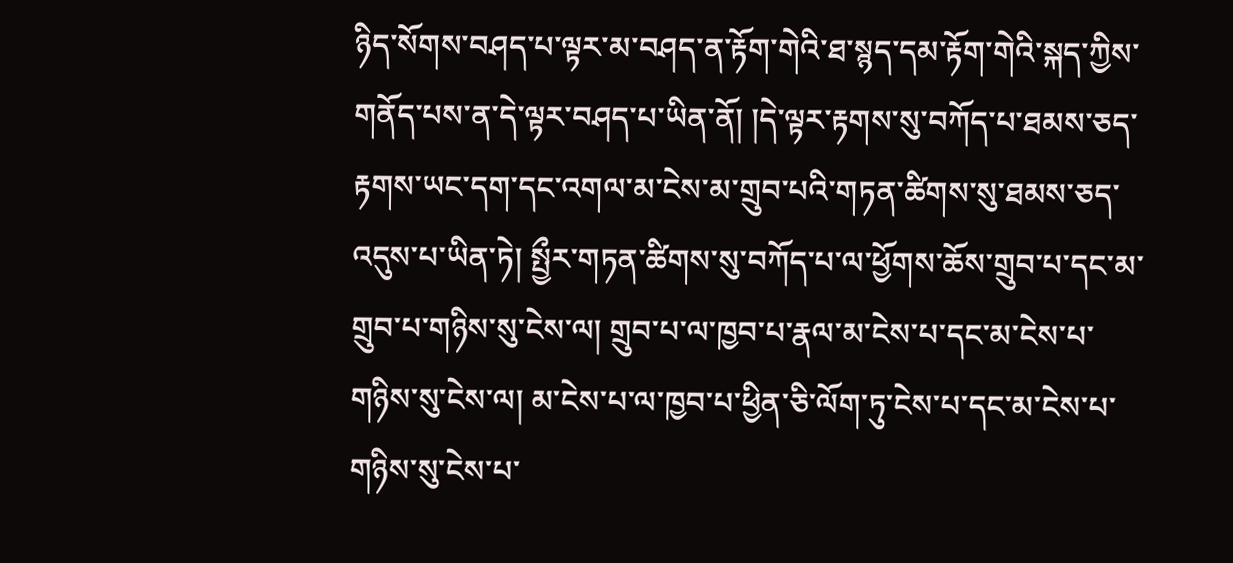ཉིད་སོགས་བཤད་པ་ལྟར་མ་བཤད་ན་རྟོག་གེའི་ཐ་སྙད་དམ་རྟོག་གེའི་སྐད་ཀྱིས་གནོད་པས་ན་དེ་ལྟར་བཤད་པ་ཡིན་ནོ། །དེ་ལྟར་རྟགས་སུ་བཀོད་པ་ཐམས་ཅད་རྟགས་ཡང་དག་དང་འགལ་མ་ངེས་མ་གྲུབ་པའི་གཏན་ཚིགས་སུ་ཐམས་ཅད་འདུས་པ་ཡིན་ཏེ། སྤྱྀར་གཏན་ཚིགས་སུ་བཀོད་པ་ལ་ཕྱོགས་ཆོས་གྲུབ་པ་དང་མ་གྲུབ་པ་གཉིས་སུ་ངེས་ལ། གྲུབ་པ་ལ་ཁྱབ་པ་རྣལ་མ་ངེས་པ་དང་མ་ངེས་པ་གཉིས་སུ་ངེས་ལ། མ་ངེས་པ་ལ་ཁྱབ་པ་ཕྱིན་ཅི་ལོག་ཏུ་ངེས་པ་དང་མ་ངེས་པ་གཉིས་སུ་ངེས་པ་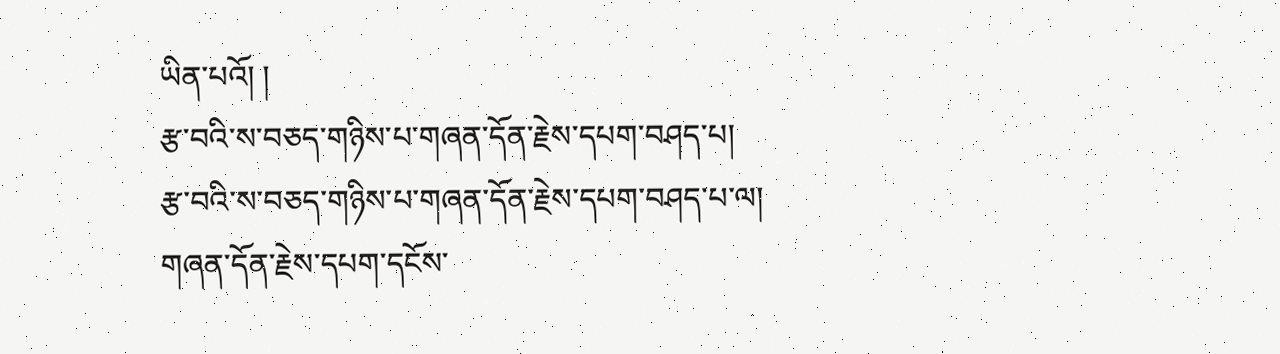ཡིན་པའོ། །
རྩ་བའི་ས་བཅད་གཉིས་པ་གཞན་དོན་རྗེས་དཔག་བཤད་པ།
རྩ་བའི་ས་བཅད་གཉིས་པ་གཞན་དོན་རྗེས་དཔག་བཤད་པ་ལ།
གཞན་དོན་རྗེས་དཔག་དངོས་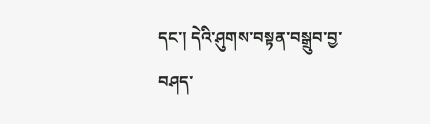དང་། དེའི་ཤུགས་བསྟན་བསྒྲུབ་བྱ་བཤད་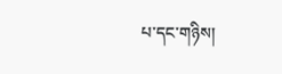པ་དང་གཉིས།